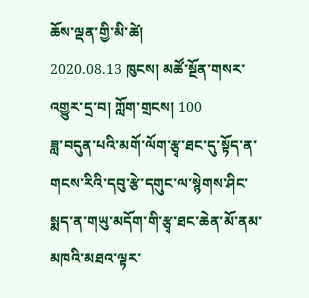ཆོས་ལྡན་གྱི་མི་ཚེ།
2020.08.13 ཁུངས། མཚོ་སྔོན་གསར་འགྱུར་དྲ་བ། ཀློག་གྲངས། 100
ཟླ་བདུན་པའི་མགོ་ལོག་རྩྭ་ཐང་དུ་སྟོད་ན་གངས་རིའི་དབུ་རྩེ་དགུང་ལ་སྙེགས་ཤིང་སྨད་ན་གཡུ་མདོག་གི་རྩྭ་ཐང་ཆེན་མོ་ནམ་མཁའི་མཐའ་ལྟར་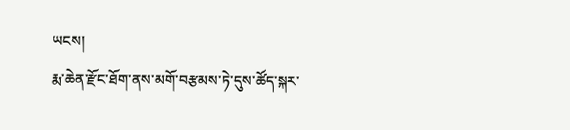ཡངས།
རྨ་ཆེན་རྫོང་ཐོག་ནས་མགོ་བརྩམས་ཏེ་དུས་ཚོད་སྐར་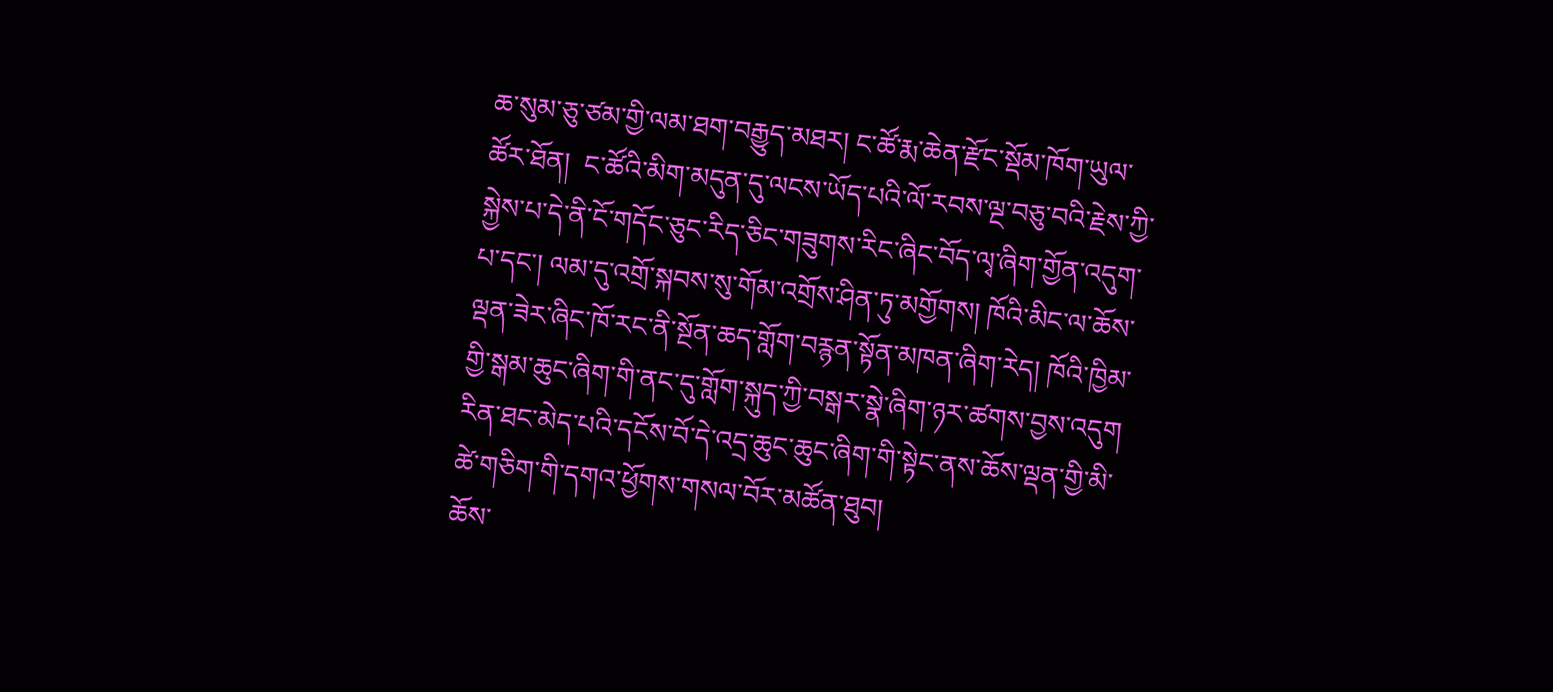ཆ་སུམ་ཅུ་ཙམ་གྱི་ལམ་ཐག་བརྒྱུད་མཐར། ང་ཚོ་རྨ་ཆེན་རྫོང་སྡོམ་ཁོག་ཡུལ་ཚོར་ཐོན།  ང་ཚོའི་མིག་མདུན་དུ་ལངས་ཡོད་པའི་ལོ་རབས་ལྔ་བཅུ་བའི་རྗེས་ཀྱི་སྐྱེས་པ་དེ་ནི་ངོ་གདོང་ཅུང་རིད་ཅིང་གཟུགས་རིང་ཞིང་བོད་ལྭ་ཞིག་གྱོན་འདུག་པ་དང་། ལམ་དུ་འགྲོ་སྐབས་སུ་གོམ་འགྲོས་ཤིན་ཏུ་མགྱོགས། ཁོའི་མིང་ལ་ཆོས་ལྡན་ཟེར་ཞིང་ཁོ་རང་ནི་སྔོན་ཆད་གློག་བརྙན་སྟོན་མཁན་ཞིག་རེད། ཁོའི་ཁྱིམ་གྱི་སྒམ་ཆུང་ཞིག་གི་ནང་དུ་གློག་སྐུད་ཀྱི་བསྒར་སྣེ་ཞིག་ཉར་ཚགས་བྱས་འདུག  རིན་ཐང་མེད་པའི་དངོས་བོ་དེ་འདྲ་ཆུང་ཆུང་ཞིག་གི་སྟེང་ནས་ཆོས་ལྡན་གྱི་མི་ཚེ་གཅིག་གི་དགའ་ཕྱོགས་གསལ་བོར་མཚོན་ཐུབ།
ཆོས་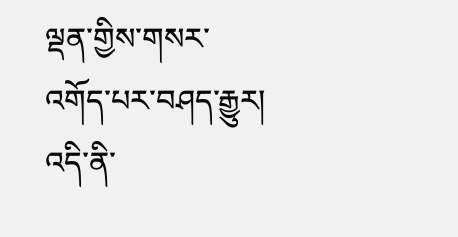ལྡན་གྱིས་གསར་འགོད་པར་བཤད་རྒྱུར། འདི་ནི་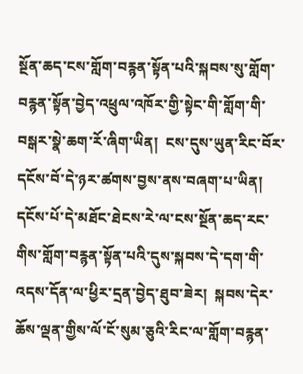སྔོན་ཆད་ངས་གློག་བརྙན་སྟོན་པའི་སྐབས་སུ་གློག་བརྙན་སྟོན་བྱེད་འཕྲུལ་འཁོར་གྱི་སྟེང་གི་གློག་གི་བསྒར་སྣེ་ཆག་རོ་ཞིག་ཡིན།  ངས་དུས་ཡུན་རིང་བོར་དངོས་བོ་དེ་ཉར་ཚགས་བྱས་ནས་བཞག་པ་ཡིན། དངོས་པོ་དེ་མཐོང་ཐེངས་རེ་ལ་ངས་སྔོན་ཆད་རང་གིས་གློག་བརྙན་སྟོན་པའི་དུས་སྐབས་དེ་དག་གི་འདས་དོན་ལ་ཕྱིར་དྲན་བྱེད་ཐུབ་ཟེར།  སྐབས་དེར་ཆོས་ལྡན་གྱིས་ལོ་ངོ་སུམ་ཅུའི་རིང་ལ་གློག་བརྙན་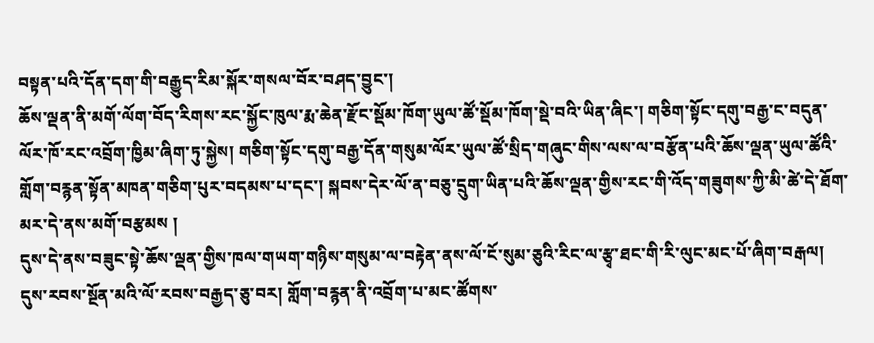བསྟན་པའི་དོན་དག་གི་བརྒྱུད་རིམ་སྐོར་གསལ་བོར་བཤད་བྱུང་།
ཆོས་ལྡན་ནི་མགོ་ལོག་བོད་རིགས་རང་སྐྱོང་ཁུལ་རྨ་ཆེན་རྫོང་སྡོམ་ཁོག་ཡུལ་ཚོ་སྡོམ་ཁོག་སྡེ་བའི་ཡིན་ཞིང་། གཅིག་སྟོང་དགུ་བརྒྱ་ང་བདུན་ལོར་ཁོ་རང་འབྲོག་ཁྱིམ་ཞིག་ཏུ་སྐྱེས། གཅིག་སྟོང་དགུ་བརྒྱ་དོན་གསུམ་ལོར་ཡུལ་ཚོ་སྲིད་གཞུང་གིས་ལས་ལ་བརྩོན་པའི་ཆོས་ལྡན་ཡུལ་ཚོའི་གློག་བརྙན་སྟོན་མཁན་གཅིག་པུར་བདམས་པ་དང་། སྐབས་དེར་ལོ་ན་བཅུ་དྲུག་ཡིན་པའི་ཆོས་ལྡན་གྱིས་རང་གི་འོད་གཟུགས་ཀྱི་མི་ཚེ་དེ་ཐོག་མར་དེ་ནས་མགོ་བརྩམས །
དུས་དེ་ནས་བཟུང་སྟེ་ཆོས་ལྡན་གྱིས་ཁལ་གཡག་གཉིས་གསུམ་ལ་བརྟེན་ནས་ལོ་ངོ་སུམ་ཅུའི་རིང་ལ་རྩྭ་ཐང་གི་རི་ལུང་མང་པོ་ཞིག་བརྒལ། དུས་རབས་སྔོན་མའི་ལོ་རབས་བརྒྱད་ཅུ་བར། གློག་བརྙན་ནི་འབྲོག་པ་མང་ཚོགས་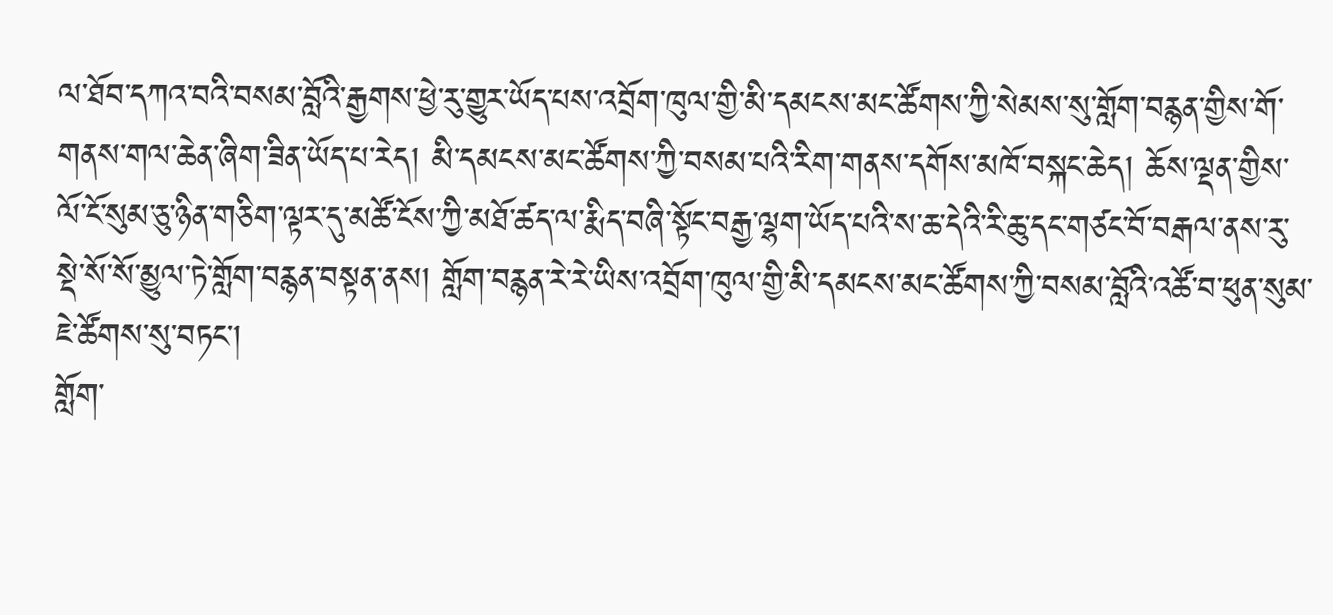ལ་ཐོབ་དཀའ་བའི་བསམ་བློའི་རྒྱགས་ཕྱེ་རུ་གྱུར་ཡོད་པས་འབྲོག་ཁུལ་གྱི་མི་དམངས་མང་ཚོགས་ཀྱི་སེམས་སུ་གློག་བརྙན་གྱིས་གོ་གནས་གལ་ཆེན་ཞིག་ཟིན་ཡོད་པ་རེད། མི་དམངས་མང་ཚོགས་ཀྱི་བསམ་པའི་རིག་གནས་དགོས་མཁོ་བསྐང་ཆེད། ཆོས་ལྡན་གྱིས་ལོ་ངོ་སུམ་ཅུ་ཉིན་གཅིག་ལྟར་དུ་མཚོ་ངོས་ཀྱི་མཐོ་ཚད་ལ་རྨིད་བཞི་སྟོང་བརྒྱ་ལྷག་ཡོད་པའི་ས་ཆ་དེའི་རི་ཆུ་དང་གཙང་བོ་བརྒལ་ནས་རུ་སྡེ་སོ་སོ་མྱུལ་ཏེ་གློག་བརྙན་བསྟན་ནས། གློག་བརྙན་རེ་རེ་ཡིས་འབྲོག་ཁུལ་གྱི་མི་དམངས་མང་ཚོགས་ཀྱི་བསམ་བློའི་འཚོ་བ་ཕུན་སུམ་ཇེ་ཚོགས་སུ་བཏང་།
གློག་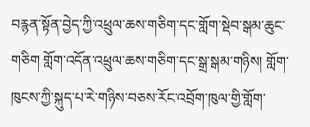བརྙན་སྟོན་བྱེད་ཀྱི་འཕྲུལ་ཆས་གཅིག་དང་གློག་སྡེབ་སྒམ་ཆུང་གཅིག གློག་འདོན་འཕྲུལ་ཆས་གཅིག་དང་སྒྲ་སྒམ་གཉིས། གློག་ཁུངས་ཀྱི་སྐུད་པ་རེ་གཉིས་བཅས་རོང་འབྲོག་ཁུལ་གྱི་གློག་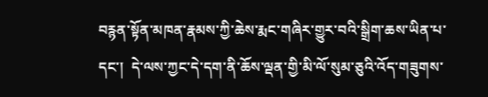བརྙན་སྟོན་མཁན་རྣམས་ཀྱི་ཆེས་རྨང་གཞིར་གྱུར་བའི་སྒྲིག་ཆས་ཡིན་པ་དང་།  དེ་ལས་ཀྱང་དེ་དག་ནི་ཆོས་ལྡན་གྱི་མི་ལོ་སུམ་ཅུའི་འོད་གཟུགས་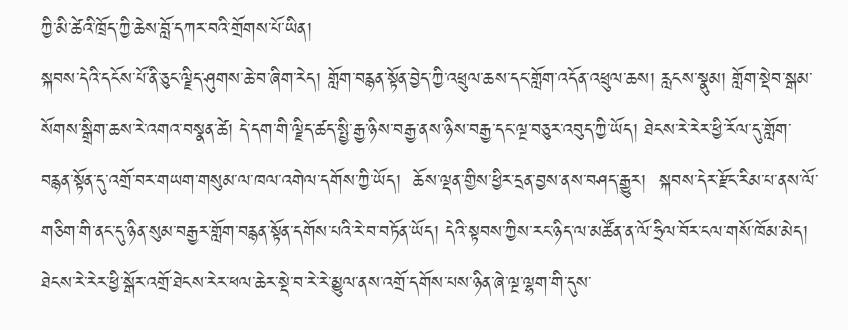ཀྱི་མི་ཚེའི་ཁྲོད་ཀྱི་ཆེས་བློ་དཀར་བའི་གྲོགས་པོ་ཡིན།
སྐབས་དེའི་དངོས་པོ་ནི་ཅུང་ལྗིད་ཤུགས་ཆེ་བ་ཞིག་རེད། གློག་བརྙན་སྟོན་བྱེད་ཀྱི་འཕྲུལ་ཆས་དང་གློག་འདོན་འཕྲུལ་ཆས། རླངས་སྣུམ། གློག་སྡེབ་སྒམ་སོགས་སྒྲིག་ཆས་རེ་འགའ་བསྣན་ཚེ། དེ་དག་གི་ལྗིད་ཚད་སྤྱི་རྒྱ་ཉིས་བརྒྱ་ནས་ཉིས་བརྒྱ་དང་ལྔ་བཅུར་འབུད་ཀྱི་ཡོད། ཐེངས་རེ་རེར་ཕྱི་རོལ་དུ་གློག་བརྙན་སྟོན་དུ་འགྲོ་བར་གཡག་གསུམ་ལ་ཁལ་འགེལ་དགོས་ཀྱི་ཡོད།  ཆོས་ལྡན་གྱིས་ཕྱིར་དྲན་བྱས་ནས་བཤད་རྒྱུར།  སྐབས་དེར་རྫོང་རིམ་པ་ནས་ལོ་གཅིག་གི་ནང་དུ་ཉིན་སུམ་བརྒྱར་གློག་བརྙན་སྟོན་དགོས་པའི་རེ་བ་བཏོན་ཡོད། དེའི་སྟབས་ཀྱིས་རང་ཉིད་ལ་མཚོན་ན་ལོ་ཧྲིལ་བོར་ངལ་གསོ་ཁོམ་མེད། ཐེངས་རེ་རེར་ཕྱི་སྒོར་འགྲོ་ཐེངས་རེར་ཕལ་ཆེར་སྡེ་བ་རེ་རེ་མྱུལ་ནས་འགྲོ་དགོས་པས་ཉིན་ཞེ་ལྔ་ལྷག་གི་དུས་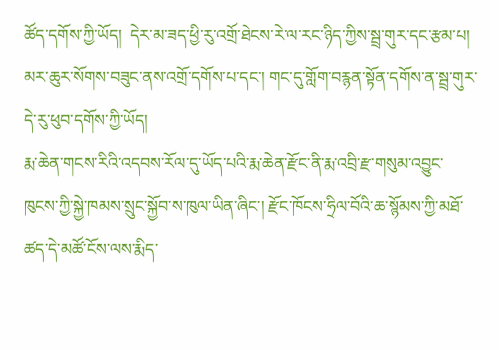ཚོད་དགོས་ཀྱི་ཡོད།  དེར་མ་ཟད་ཕྱི་རུ་འགྲོ་ཐེངས་རེ་ལ་རང་ཉིད་ཀྱིས་སྦྲ་གུར་དང་རྩམ་པ།  མར་ཆུར་སོགས་བཟུང་ནས་འགྲོ་དགོས་པ་དང་། གང་དུ་གློག་བརྙན་སྟོན་དགོས་ན་སྦྲ་གུར་དེ་རུ་ཕུབ་དགོས་ཀྱི་ཡོད།
རྨ་ཆེན་གངས་རིའི་འདབས་རོལ་དུ་ཡོད་པའི་རྨ་ཆེན་རྫོང་ནི་རྨ་འབྲི་རྫ་གསུམ་འབྱུང་ཁུངས་ཀྱི་སྐྱེ་ཁམས་སྲུང་སྐྱོབ་ས་ཁུལ་ཡིན་ཞིང་། རྫོང་ཁོངས་ཧྲིལ་བོའི་ཆ་སྙོམས་ཀྱི་མཐོ་ཚད་དེ་མཚོ་ངོས་ལས་རྨིད་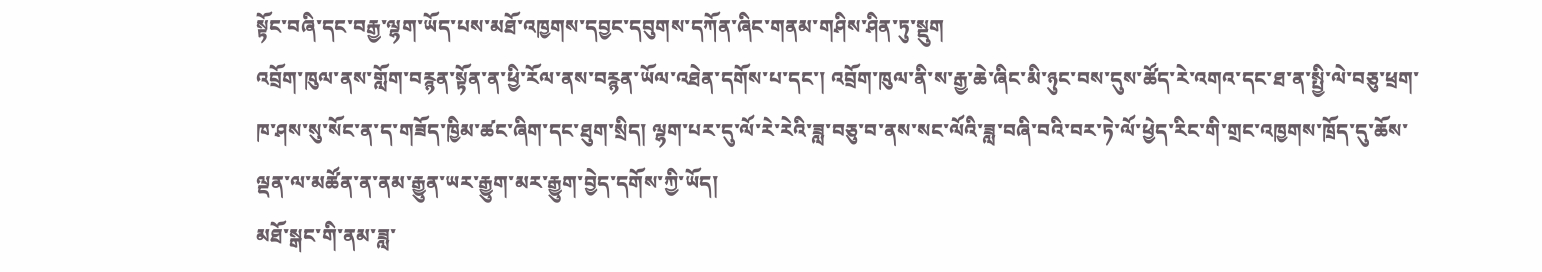སྟོང་བཞི་དང་བརྒྱ་ལྷག་ཡོད་པས་མཐོ་འཁྱགས་དབྱང་དབུགས་དཀོན་ཞིང་གནམ་གཤིས་ཤིན་ཏུ་སྡུག
འབྲོག་ཁུལ་ནས་གློག་བརྙན་སྟོན་ན་ཕྱི་རོལ་ནས་བརྙན་ཡོལ་འཐེན་དགོས་པ་དང་། འབྲོག་ཁུལ་ནི་ས་རྒྱ་ཆེ་ཞིང་མི་ཉུང་བས་དུས་ཚོད་རེ་འགའ་དང་ཐ་ན་སྤྱི་ལེ་བཅུ་ཕྲག་ཁ་ཤས་སུ་སོང་ན་ད་གཟོད་ཁྱིམ་ཚང་ཞིག་དང་ཐུག་སྲིད། ལྷག་པར་དུ་ལོ་རེ་རེའི་ཟླ་བཅུ་བ་ནས་སང་ལོའི་ཟླ་བཞི་བའི་བར་ཏེ་ལོ་ཕྱེད་རིང་གི་གྲང་འཁྱགས་ཁྲོད་དུ་ཆོས་ལྡན་ལ་མཚོན་ན་ནམ་རྒྱུན་ཡར་རྒྱུག་མར་རྒྱུག་བྱེད་དགོས་ཀྱི་ཡོད།
མཐོ་སྒང་གི་ནམ་ཟླ་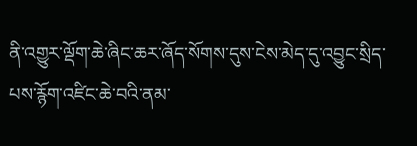ནི་འགྱུར་ལྡོག་ཆེ་ཞིང་ཆར་ཞོད་སོགས་དུས་ངེས་མེད་དུ་འབྱུང་སྲིད་པས་རྙོག་འཛིང་ཆེ་བའི་ནམ་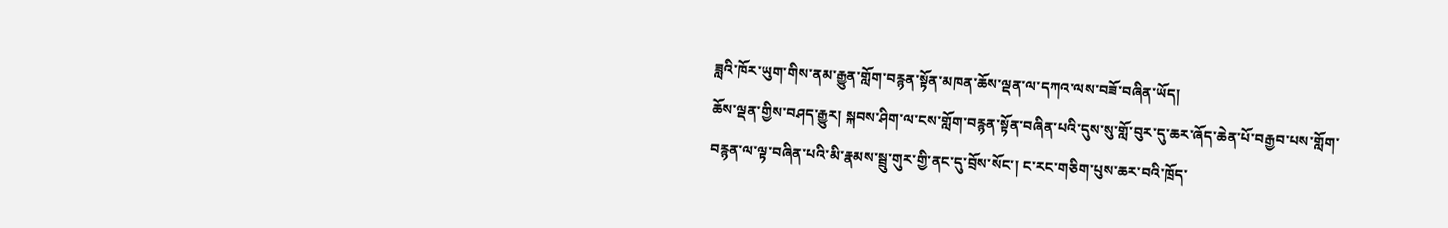ཟླའི་ཁོར་ཡུག་གིས་ནམ་རྒྱུན་གློག་བརྙན་སྟོན་མཁན་ཆོས་ལྡན་ལ་དཀའ་ལས་བཟོ་བཞིན་ཡོད།
ཆོས་ལྡན་གྱིས་བཤད་རྒྱུར། སྐབས་ཤིག་ལ་ངས་གློག་བརྙན་སྟོན་བཞིན་པའི་དུས་སུ་གློ་བུར་དུ་ཆར་ཞོད་ཆེན་པོ་བརྒྱབ་པས་གློག་བརྙན་ལ་ལྟ་བཞིན་པའི་མི་རྣམས་སྦྲུ་གུར་གྱི་ནང་དུ་བྲོས་སོང་། ང་རང་གཅིག་པུས་ཆར་བའི་ཁྲོད་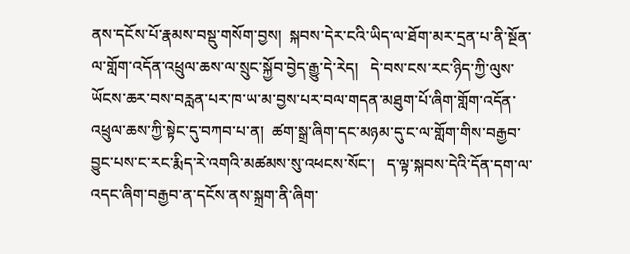ནས་དངོས་པོ་རྣམས་བསྡུ་གསོག་བྱས།  སྐབས་དེར་ངའི་ཡིད་ལ་ཐོག་མར་དྲན་པ་ནི་སྔོན་ལ་གློག་འདོན་འཕྲུལ་ཆས་ལ་སྲུང་སྐྱོབ་བྱེད་རྒྱུ་དེ་རེད།   དེ་བས་ངས་རང་ཉིད་ཀྱི་ལུས་ཡོངས་ཆར་བས་བརླན་པར་ཁ་ཡ་མ་བྱས་པར་བལ་གདན་མཐུག་པོ་ཞིག་གློག་འདོན་འཕྲུལ་ཆས་ཀྱི་སྟེང་དུ་བཀབ་པ་ན།  ཚག་སྒྲ་ཞིག་དང་མཉམ་དུ་ང་ལ་གློག་གིས་བརྒྱབ་བྱུང་པས་ང་རང་རྨིད་རེ་འགའི་མཚམས་སུ་འཕངས་སོང་།   ད་ལྟ་སྐབས་དེའི་དོན་དག་ལ་འདང་ཞིག་བརྒྱབ་ན་དངོས་ནས་སྐྲག་ནི་ཞིག་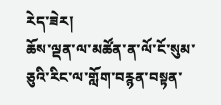རེད་ཟེར།
ཆོས་ལྡན་ལ་མཚོན་ན་ལོ་ངོ་སུམ་ཅུའི་རིང་ལ་གློག་བརྙན་བསྟན་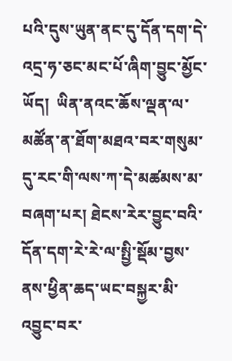པའི་དུས་ཡུན་ནང་དུ་དོན་དག་དེ་འདྲ་ཧ་ཅང་མང་པོ་ཞིག་བྱུང་མྱོང་ཡོད།  ཡིན་ནའང་ཆོས་ལྡན་ལ་མཚོན་ན་ཐོག་མཐའ་བར་གསུམ་དུ་རང་གི་ལས་ཀ་དེ་མཚམས་མ་བཞག་པར། ཐེངས་རེར་བྱུང་བའི་དོན་དག་རེ་རེ་ལ་སྤྱི་སྡོམ་བྱས་ནས་ཕྱིན་ཆད་ཡང་བསྐྱར་མི་འབྱུང་བར་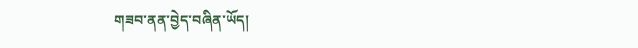གཟབ་ནན་བྱེད་བཞིན་ཡོད།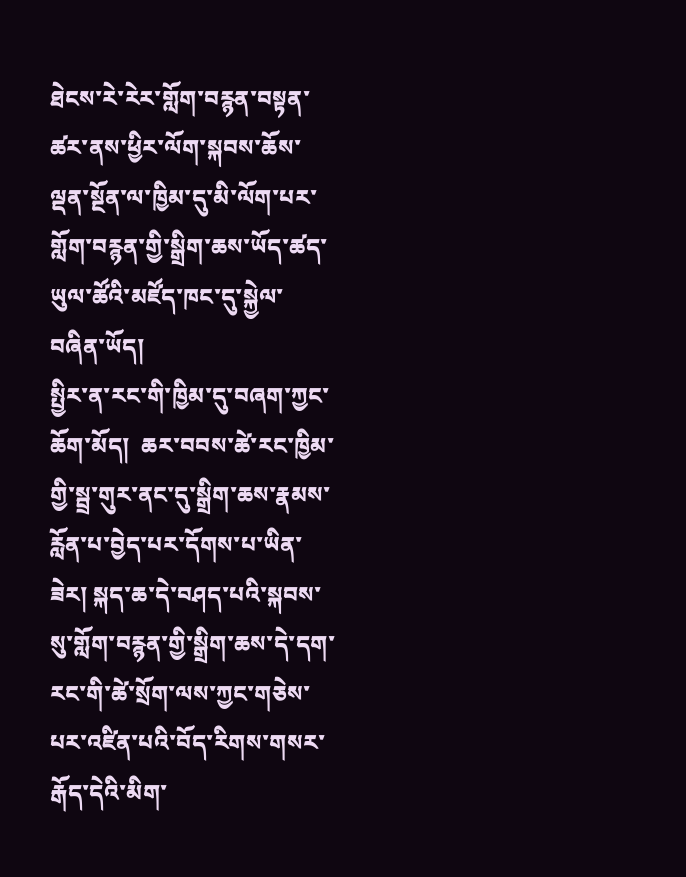ཐེངས་རེ་རེར་གློག་བརྙན་བསྟན་ཚར་ནས་ཕྱིར་ལོག་སྐབས་ཆོས་ལྡན་སྔོན་ལ་ཁྱིམ་དུ་མི་ལོག་པར་གློག་བརྙན་གྱི་སྒྲིག་ཆས་ཡོད་ཚད་ཡུལ་ཚོའི་མཛོད་ཁང་དུ་སྐྱེལ་བཞིན་ཡོད།
སྤྱིར་ན་རང་གི་ཁྱིམ་དུ་བཞག་ཀྱང་ཆོག་མོད།  ཆར་བབས་ཚེ་རང་ཁྱིམ་གྱི་སྦྲ་གུར་ནང་དུ་སྒྲིག་ཆས་རྣམས་རློན་པ་བྱེད་པར་དོགས་པ་ཡིན་ཟེར། སྐད་ཆ་དེ་བཤད་པའི་སྐབས་སུ་གློག་བརྙན་གྱི་སྒྲིག་ཆས་དེ་དག་རང་གི་ཚེ་སྲོག་ལས་ཀྱང་གཅེས་པར་འཛིན་པའི་བོད་རིགས་གསར་རྒོད་དེའི་མིག་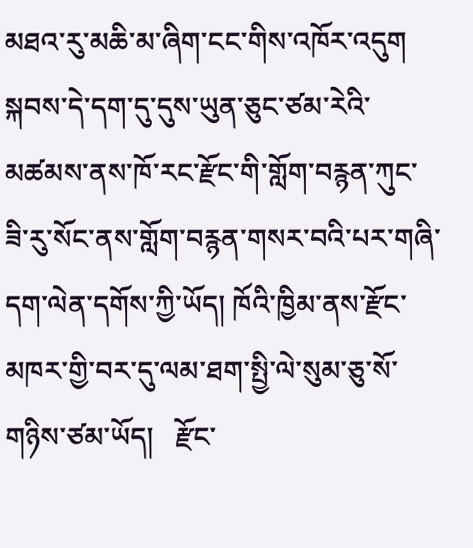མཐའ་རུ་མཆི་མ་ཞིག་ངང་གིས་འཁོར་འདུག
སྐབས་དེ་དག་དུ་དུས་ཡུན་ཅུང་ཙམ་རེའི་མཚམས་ནས་ཁོ་རང་རྫོང་གི་གློག་བརྙན་ཀུང་ཟི་རུ་སོང་ནས་གློག་བརྙན་གསར་བའི་པར་གཞི་དག་ལེན་དགོས་ཀྱི་ཡོད། ཁོའི་ཁྱིམ་ནས་རྫོང་མཁར་གྱི་བར་དུ་ལམ་ཐག་སྤྱི་ལེ་སུམ་ཅུ་སོ་གཉིས་ཙམ་ཡོད།   རྫོང་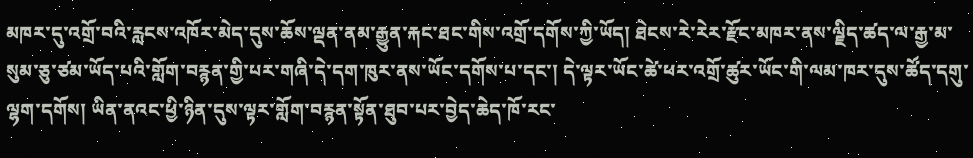མཁར་དུ་འགྲོ་བའི་རླངས་འཁོར་མེད་དུས་ཆོས་ལྡན་ནམ་རྒྱུན་རྐང་ཐང་གིས་འགྲོ་དགོས་ཀྱི་ཡོད། ཐེངས་རེ་རེར་རྫོང་མཁར་ནས་ལྗིད་ཚད་ལ་རྒྱ་མ་སུམ་ཅུ་ཙམ་ཡོད་པའི་གློག་བརྙན་གྱི་པར་གཞི་དེ་དག་ཁུར་ནས་ཡོང་དགོས་པ་དང་། དེ་ལྟར་ཡོང་ཚེ་ཕར་འགྲོ་ཚུར་ཡོང་གི་ལམ་ཁར་དུས་ཚོད་དགུ་ལྷག་དགོས། ཡིན་ནའང་ཕྱི་ཉིན་དུས་ལྟར་གློག་བརྙན་སྟོན་ཐུབ་པར་བྱེད་ཆེད་ཁོ་རང་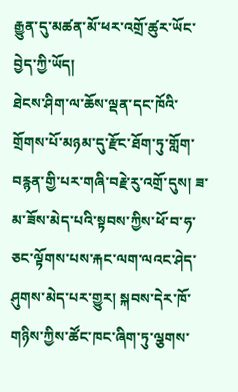རྒྱུན་དུ་མཚན་མོ་ཕར་འགྲོ་ཚུར་ཡོང་བྱེད་ཀྱི་ཡོད།
ཐེངས་ཤིག་ལ་ཆོས་ལྡན་དང་ཁོའི་གྲོགས་པོ་མཉམ་དུ་རྫོང་ཐོག་ཏུ་གློག་བརྙན་གྱི་པར་གཞི་བརྗེ་རུ་འགྲོ་དུས། ཟ་མ་ཟོས་མེད་པའི་སྟབས་ཀྱིས་ཕོ་བ་ཧ་ཅང་ལྟོགས་པས་རྐང་ལག་ལའང་ཤེད་ཤུགས་མེད་པར་གྱུར། སྐབས་དེར་ཁོ་གཉིས་ཀྱིས་ཚོང་ཁང་ཞིག་ཏུ་ལྕགས་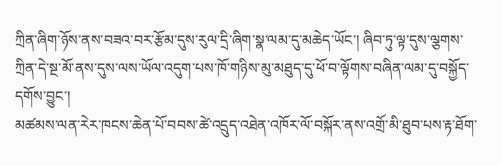ཀྲིན་ཞིག་ཉོས་ནས་བཟའ་བར་རྩོམ་དུས་རུལ་དྲི་ཞིག་སྣ་ལམ་དུ་མཆེད་ཡོང་། ཞིབ་ཏུ་ལྟ་དུས་ལྕགས་ཀྲིན་དེ་སྔ་མོ་ནས་དུས་ལས་ཡོལ་འདུག་པས་ཁོ་གཉིས་མུ་མཐུད་དུ་ཕོ་བ་ལྟོགས་བཞིན་ལམ་དུ་བསྐྱོད་དགོས་བྱུང་།
མཚམས་ལན་རེར་ཁངས་ཆེན་པོ་བབས་ཚེ་འདྲུད་འཐེན་འཁོར་ལོ་བསྐོར་ནས་འགྲོ་མི་ཐུབ་པས་རྟ་ཐོག་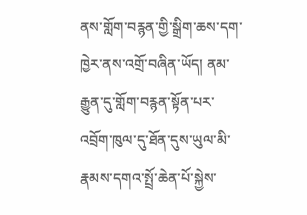ནས་གློག་བརྙན་གྱི་སྒྲིག་ཆས་དག་ཁྱེར་ནས་འགྲོ་བཞིན་ཡོད། ནམ་རྒྱུན་དུ་གློག་བརྙན་སྟོན་པར་འབྲོག་ཁུལ་དུ་ཐོན་དུས་ཡུལ་མི་རྣམས་དགའ་སྤྲོ་ཆེན་པོ་སྐྱེས་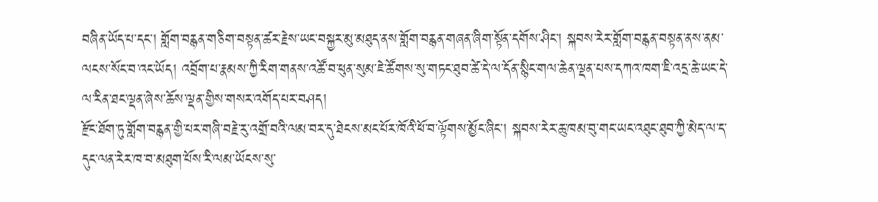བཞིན་ཡོད་པ་དང་། གློག་བརྙན་གཅིག་བསྟན་ཚར་རྗེས་ཡང་བསྐྱར་མུ་མཐུད་ནས་གློག་བརྙན་གཞན་ཞིག་སྟོན་དགོས་ཤིང་། སྐབས་རེར་གློག་བརྙན་བསྟན་ནས་ནམ་ལངས་སོང་བ་འང་ཡོད། འབྲོག་པ་རྣམས་ཀྱི་རིག་གནས་འཚོ་བ་ཕུན་སུམ་ཇེ་ཚོགས་སུ་གཏང་ཐུབ་ཚེ་དེ་ལ་དོན་སྙིང་གལ་ཆེན་ལྡན་པས་དཀའ་ཁག་ཇི་འདྲ་ཆེ་ཡང་དེ་ལ་རིན་ཐང་ལྡན་ཞེས་ཆོས་ལྡན་གྱིས་གསར་འགོད་པར་བཤད།
རྫོང་ཐོག་ཏུ་གློག་བརྙན་གྱི་པར་གཞི་བརྗེ་རུ་འགྲོ་བའི་ལམ་བར་དུ་ཐེངས་མང་པོར་ཁོའི་ཕོ་བ་ལྟོགས་མྱོང་ཞིང་། སྐབས་རེར་ཆུ་ཁམ་བུ་གང་ཡང་འཐུང་ཐུབ་ཀྱི་མེད་ལ་ད་དུང་ལན་རེར་ཁ་བ་མཐུག་པོས་རི་ལམ་ཡོངས་སུ་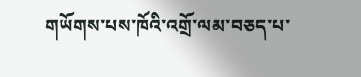གཡོགས་པས་ཁོའི་འགྲོ་ལམ་བཅད་པ་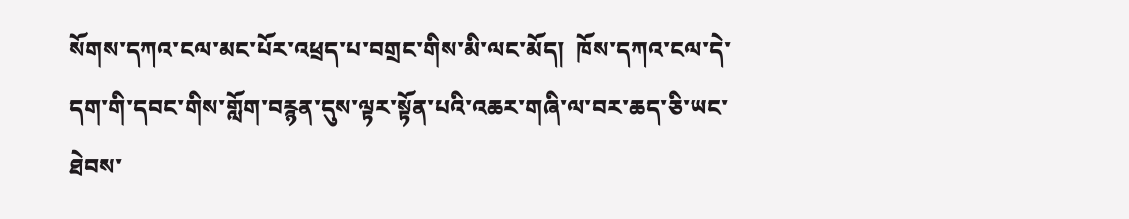སོགས་དཀའ་ངལ་མང་པོར་འཕྲད་པ་བགྲང་གིས་མི་ལང་མོད།  ཁོས་དཀའ་ངལ་དེ་དག་གི་དབང་གིས་གློག་བརྙན་དུས་ལྟར་སྟོན་པའི་འཆར་གཞི་ལ་བར་ཆད་ཅི་ཡང་ཐེབས་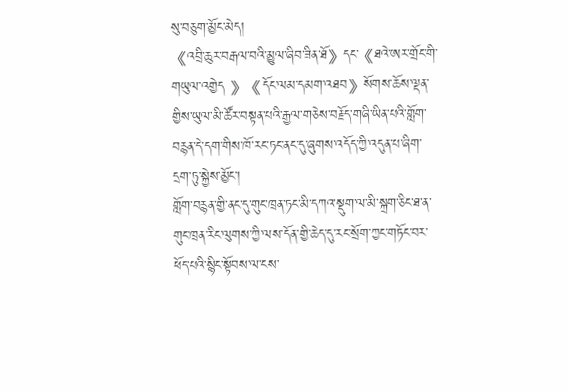སུ་བཅུག་མྱོང་མེད།
《འབྲི་ཆུར་བརྒལ་བའི་མྱུལ་ཞིབ་ཟིན་ཐོ》དང་《ཐའེ་ཨར་གྲོང་གི་གཡུལ་འགྱེད 》《དོང་ལམ་དམག་འཐབ》སོགས་ཆོས་ལྡན་གྱིས་ཡུལ་མི་ཚོར་བསྟན་པའི་རྒྱལ་གཅེས་བརྗོད་གཞི་ཡིན་པའི་གློག་བརྙན་དེ་དག་གིས་ཁོ་རང་ཏང་ནང་དུ་ཞུགས་འདོད་ཀྱི་འདུན་པ་ཞིག་དྲག་ཏུ་སྐྱེས་མྱོང་།
གློག་བརྙན་གྱི་ནང་དུ་གུང་ཁྲན་ཏང་མི་དཀའ་སྡུག་ལ་མི་སྐྲག་ཅིང་ཐ་ན་གུང་ཁྲན་རིང་ལུགས་ཀྱི་ལས་དོན་གྱི་ཆེད་དུ་རང་སྲོག་ཀྱང་གཏོང་བར་ཕོད་པའི་སྙིང་སྟོབས་ལ་ངས་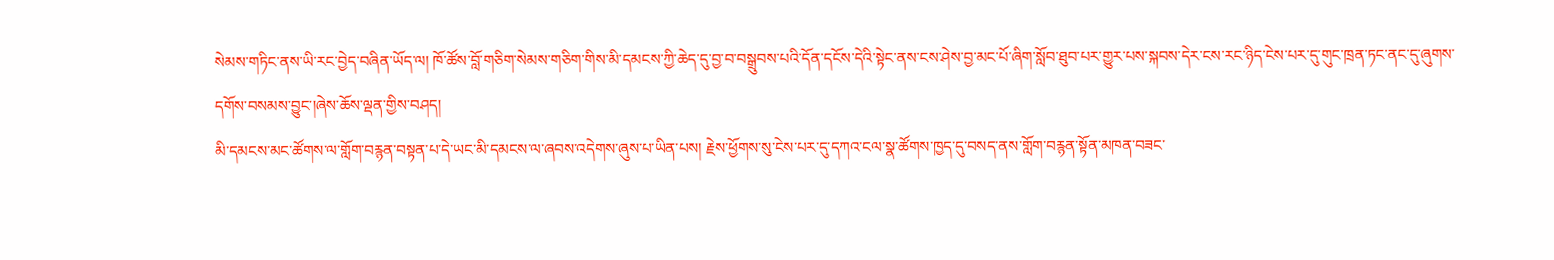སེམས་གཏིང་ནས་ཡི་རང་བྱེད་བཞིན་ཡོད་ལ། ཁོ་ཚོས་བློ་གཅིག་སེམས་གཅིག་གིས་མི་དམངས་ཀྱི་ཆེད་དུ་བྱ་བ་བསྒྲུབས་པའི་དོན་དངོས་དེའི་སྟེང་ནས་ངས་ཤེས་བྱ་མང་པོ་ཞིག་སློབ་ཐུབ་པར་གྱུར་པས་སྐབས་དེར་ངས་རང་ཉིད་ངེས་པར་དུ་གུང་ཁྲན་ཏང་ནང་དུ་ཞུགས་དགོས་བསམས་བྱུང་།ཞེས་ཆོས་ལྡན་གྱིས་བཤད།
མི་དམངས་མང་ཚོགས་ལ་གློག་བརྙན་བསྟན་པ་དེ་ཡང་མི་དམངས་ལ་ཞབས་འདེགས་ཞུས་པ་ཡིན་པས། རྗེས་ཕྱོགས་སུ་ངེས་པར་དུ་དཀའ་ངལ་སྣ་ཚོགས་ཁྱད་དུ་བསད་ནས་གློག་བརྙན་སྟོན་མཁན་བཟང་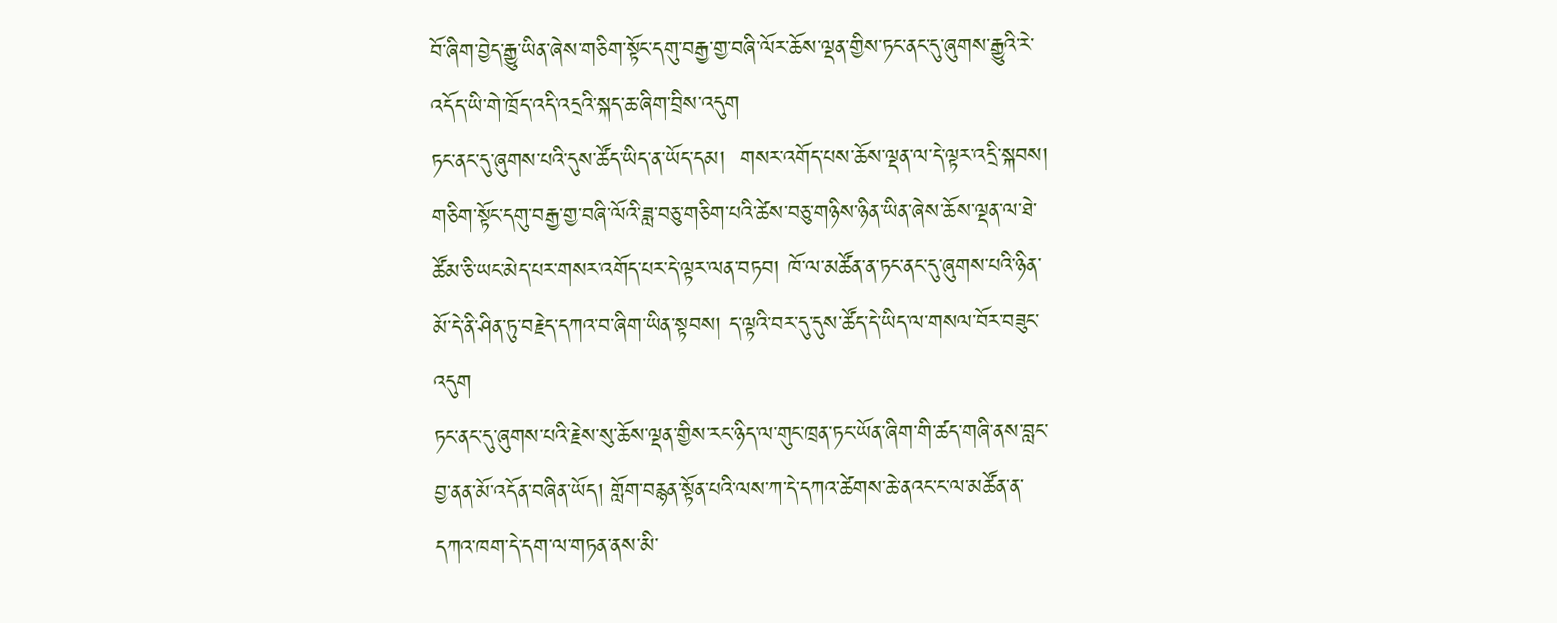བོ་ཞིག་བྱེད་རྒྱུ་ཡིན་ཞེས་གཅིག་སྟོང་དགུ་བརྒྱ་གྱ་བཞི་ལོར་ཆོས་ལྡན་གྱིས་ཏང་ནང་དུ་ཞུགས་རྒྱུའི་རེ་འདོད་ཡི་གེ་ཁྲོད་འདི་འདྲའི་སྐད་ཆ་ཞིག་བྲིས་འདུག
ཏང་ནང་དུ་ཞུགས་པའི་དུས་ཚོད་ཡིད་ན་ཡོད་དམ།  གསར་འགོད་པས་ཆོས་ལྡན་ལ་དེ་ལྟར་འདྲི་སྐབས།
གཅིག་སྟོང་དགུ་བརྒྱ་གྱ་བཞི་ལོའི་ཟླ་བཅུ་གཅིག་པའི་ཚེས་བཅུ་གཉིས་ཉིན་ཡིན་ཞེས་ཆོས་ལྡན་ལ་ཐེ་ཚོམ་ཅི་ཡང་མེད་པར་གསར་འགོད་པར་དེ་ལྟར་ལན་བཏབ། ཁོ་ལ་མཚོན་ན་ཏང་ནང་དུ་ཞུགས་པའི་ཉིན་མོ་དེ་ནི་ཤིན་ཏུ་བརྗེད་དཀའ་བ་ཞིག་ཡིན་སྟབས། ད་ལྟའི་བར་དུ་དུས་ཚོད་དེ་ཡིད་ལ་གསལ་བོར་བཟུང་འདུག
ཏང་ནང་དུ་ཞུགས་པའི་རྗེས་སུ་ཆོས་ལྡན་གྱིས་རང་ཉིད་ལ་གུང་ཁྲན་ཏང་ཡོན་ཞིག་གི་ཚད་གཞི་ནས་བླང་བྱ་ནན་མོ་འདོན་བཞིན་ཡོད། གློག་བརྙན་སྟོན་པའི་ལས་ཀ་དེ་དཀའ་ཚེགས་ཆེ་ནའང་ང་ལ་མཚོན་ན་དཀའ་ཁག་དེ་དག་ལ་གཏན་ནས་མི་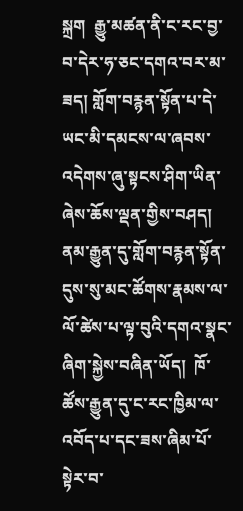སྐྲག  རྒྱུ་མཚན་ནི་ང་རང་བྱ་བ་དེར་ཧ་ཅང་དགའ་བར་མ་ཟད། གློག་བརྙན་སྟོན་པ་དེ་ཡང་མི་དམངས་ལ་ཞབས་འདེགས་ཞུ་སྟངས་ཤིག་ཡིན་ཞེས་ཆོས་ལྡན་གྱིས་བཤད།
ནམ་རྒྱུན་དུ་གློག་བརྙན་སྟོན་དུས་སུ་མང་ཚོགས་རྣམས་ལ་ལོ་ཚེས་པ་ལྟ་བུའི་དགའ་སྣང་ཞིག་སྐྱེས་བཞིན་ཡོད།  ཁོ་ཚོས་རྒྱུན་དུ་ང་རང་ཁྱིམ་ལ་འབོད་པ་དང་ཟས་ཞིམ་པོ་སྟེར་བ་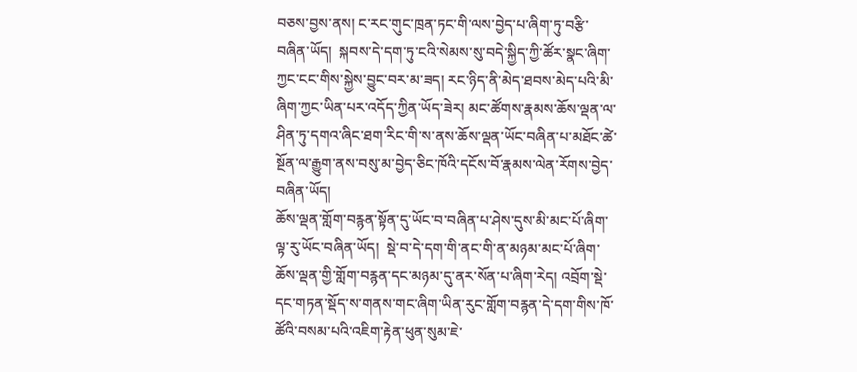བཅས་བྱས་ནས། ང་རང་གུང་ཁྲན་ཏང་གི་ལས་བྱེད་པ་ཞིག་ཏུ་བརྩི་བཞིན་ཡོད།  སྐབས་དེ་དག་ཏུ་ངའི་སེམས་སུ་བདེ་སྐྱིད་ཀྱི་ཚོར་སྣང་ཞིག་ཀྱང་ངང་གིས་སྐྱེས་བྱུང་བར་མ་ཟད། རང་ཉིད་ནི་མེད་ཐབས་མེད་པའི་མི་ཞིག་ཀྱང་ཡིན་པར་འདོད་ཀྱིན་ཡོད་ཟེར། མང་ཚོགས་རྣམས་ཆོས་ལྡན་ལ་ཤིན་ཏུ་དགའ་ཞིང་ཐག་རིང་གི་ས་ནས་ཆོས་ལྡན་ཡོང་བཞིན་པ་མཐོང་ཚེ་སྔོན་ལ་རྒྱུག་ནས་བསུ་མ་བྱེད་ཅིང་ཁོའི་དངོས་བོ་རྣམས་ལེན་རོགས་བྱེད་བཞིན་ཡོད།
ཆོས་ལྡན་གློག་བརྙན་སྟོན་དུ་ཡོང་བ་བཞིན་པ་ཤེས་དུས་མི་མང་པོ་ཞིག་ལྟ་རུ་ཡོང་བཞིན་ཡོད།  སྡེ་བ་དེ་དག་གི་ནང་གི་ན་མཉམ་མང་པོ་ཞིག་ཆོས་ལྡན་གྱི་གློག་བརྙན་དང་མཉམ་དུ་ནར་སོན་པ་ཞིག་རེད། འབྲོག་སྡེ་དང་གཏན་སྡོད་ས་གནས་གང་ཞིག་ཡིན་རུང་གློག་བརྙན་དེ་དག་གིས་ཁོ་ཚོའི་བསམ་པའི་འཇིག་རྟེན་ཕུན་སུམ་ཇེ་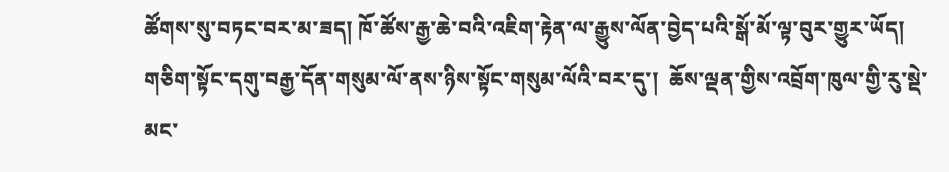ཚོགས་སུ་བཏང་བར་མ་ཟད། ཁོ་ཚོས་རྒྱ་ཆེ་བའི་འཇིག་རྟེན་ལ་རྒྱུས་ལོན་བྱེད་པའི་སྒོ་མོ་ལྟ་བུར་གྱུར་ཡོད།
གཅིག་སྟོང་དགུ་བརྒྱ་དོན་གསུམ་ལོ་ནས་ཉིས་སྟོང་གསུམ་ལོའི་བར་དུ་།  ཆོས་ལྡན་གྱིས་འབྲོག་ཁུལ་གྱི་རུ་སྡེ་མང་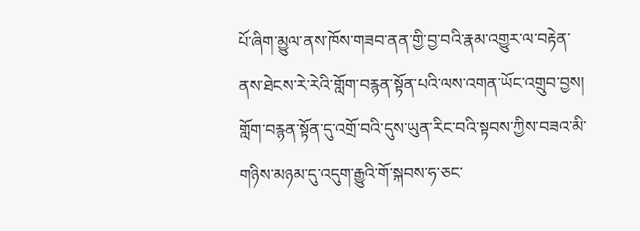པོ་ཞིག་མྱུལ་ནས་ཁོས་གཟབ་ནན་གྱི་བྱ་བའི་རྣམ་འགྱུར་ལ་བརྟེན་ནས་ཐེངས་རེ་རེའི་གློག་བརྙན་སྟོན་པའི་ལས་འགན་ཡོང་འགྲུབ་བྱས།
གློག་བརྙན་སྟོན་དུ་འགྲོ་བའི་དུས་ཡུན་རིང་བའི་སྟབས་ཀྱིས་བཟའ་མི་གཉིས་མཉམ་དུ་འདུག་རྒྱུའི་གོ་སྐབས་ཧ་ཅང་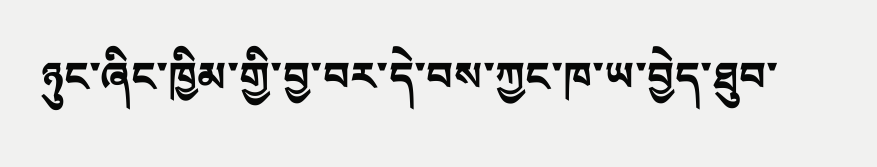ཉུང་ཞིང་ཁྱིམ་གྱི་བྱ་བར་དེ་བས་ཀྱང་ཁ་ཡ་བྱེད་ཐུབ་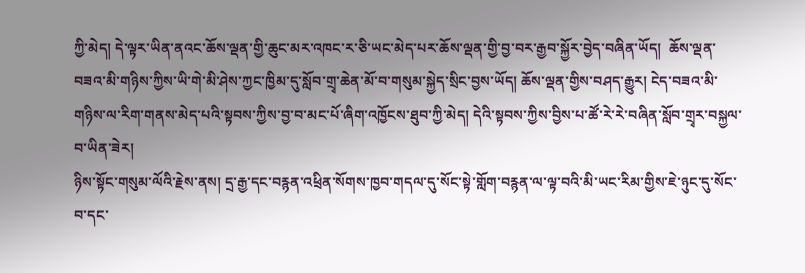ཀྱི་མེད། དེ་ལྟར་ཡིན་ནའང་ཆོས་ལྡན་གྱི་ཆུང་མར་འཁང་ར་ཅི་ཡང་མེད་པར་ཆོས་ལྡན་གྱི་བྱ་བར་རྒྱབ་སྐྱོར་བྱེད་བཞིན་ཡོད།  ཆོས་ལྡན་བཟའ་མི་གཉིས་ཀྱིས་ཡི་གེ་མི་ཤེས་ཀྱང་ཁྱིམ་དུ་སློབ་གྲྭ་ཆེན་མོ་བ་གསུམ་སྐྱེད་སྲིང་བྱས་ཡོད། ཆོས་ལྡན་གྱིས་བཤད་རྒྱུར། ངེད་བཟའ་མི་གཉིས་ལ་རིག་གནས་མེད་པའི་སྟབས་ཀྱིས་བྱ་བ་མང་པོ་ཞིག་འཁྱོངས་ཐུབ་ཀྱི་མེད། དེའི་སྟབས་ཀྱིས་བྱིས་པ་ཚོ་རེ་རེ་བཞིན་སློབ་གྲྭར་བསྐྱལ་བ་ཡིན་ཟེར།
ཉིས་སྟོང་གསུམ་ལོའི་རྗེས་ནས། དྲ་རྒྱ་དང་བརྙན་འཕྲིན་སོགས་ཁྱབ་གདལ་དུ་སོང་སྟེ་གློག་བརྙན་ལ་ལྟ་བའི་མི་ཡང་རིམ་གྱིས་ཇེ་ཉུང་དུ་སོང་བ་དང་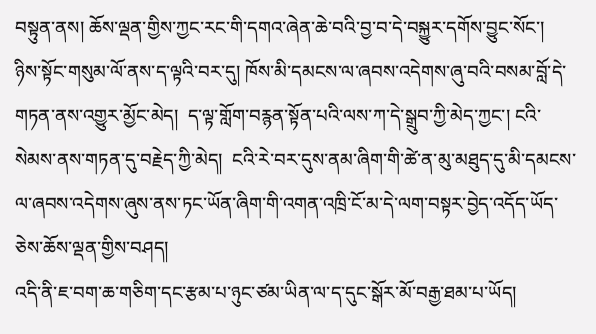བསྟུན་ནས། ཆོས་ལྡན་གྱིས་ཀྱང་རང་གི་དགའ་ཞེན་ཆེ་བའི་བྱ་བ་དེ་བསྐྱུར་དགོས་བྱུང་སོང་།
ཉིས་སྟོང་གསུམ་ལོ་ནས་ད་ལྟའི་བར་དུ། ཁོས་མི་དམངས་ལ་ཞབས་འདེགས་ཞུ་བའི་བསམ་བློ་དེ་གཏན་ནས་འགྱུར་མྱོང་མེད།  ད་ལྟ་གློག་བརྙན་སྟོན་པའི་ལས་ཀ་དེ་སྒྲུབ་ཀྱི་མེད་ཀྱང་། ངའི་སེམས་ནས་གཏན་དུ་བརྗེད་ཀྱི་མེད།  ངའི་རེ་བར་དུས་ནམ་ཞིག་གི་ཚེ་ན་མུ་མཐུད་དུ་མི་དམངས་ལ་ཞབས་འདེགས་ཞུས་ནས་ཏང་ཡོན་ཞིག་གི་འགན་འཁྲི་ངོ་མ་དེ་ལག་བསྟར་བྱེད་འདོད་ཡོད་ཅེས་ཆོས་ལྡན་གྱིས་བཤད།
འདི་ནི་ཇ་བག་ཆ་གཅིག་དང་རྩམ་པ་ཉུང་ཙམ་ཡིན་ལ་ད་དུང་སྒོར་མོ་བརྒྱ་ཐམ་པ་ཡོད།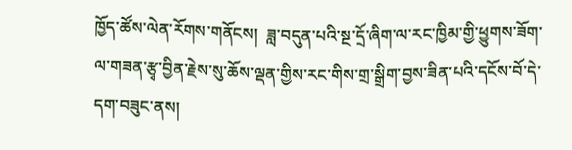ཁྱོད་ཚོས་ལེན་རོགས་གནོངས།  ཟླ་བདུན་པའི་སྔ་དྲོ་ཞིག་ལ་རང་ཁྱིམ་གྱི་ཕྱུགས་ཟོག་ལ་གཟན་རྩྭ་བྱིན་རྗེས་སུ་ཆོས་ལྡན་གྱིས་རང་གིས་གྲ་སྒྲིག་བྱས་ཟིན་པའི་དངོས་བོ་དེ་དག་བཟུང་ནས།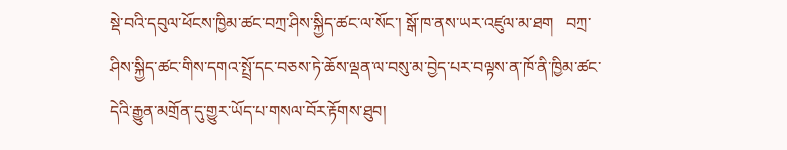སྡེ་བའི་དབུལ་ཕོངས་ཁྱིམ་ཚང་བཀྲ་ཤིས་སྐྱིད་ཚང་ལ་སོང་། སྒོ་ཁ་ནས་ཡར་འཛུལ་མ་ཐག   བཀྲ་ཤིས་སྐྱིད་ཚང་གིས་དགའ་སྤྲོ་དང་བཅས་ཏེ་ཆོས་ལྡན་ལ་བསུ་མ་བྱེད་པར་བལྟས་ན་ཁོ་ནི་ཁྱིམ་ཚང་དེའི་རྒྱུན་མགྲོན་དུ་གྱུར་ཡོད་པ་གསལ་བོར་རྟོགས་ཐུབ།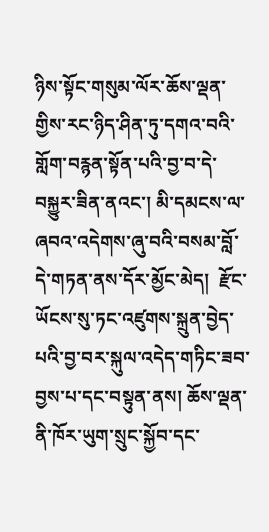ཉིས་སྟོང་གསུམ་ལོར་ཆོས་ལྡན་གྱིས་རང་ཉིད་ཤིན་ཏུ་དགའ་བའི་གློག་བརྙན་སྟོན་པའི་བྱ་བ་དེ་བསྐྱུར་ཟིན་ནའང་། མི་དམངས་ལ་ཞབའ་འདེགས་ཞུ་བའི་བསམ་བློ་དེ་གཏན་ནས་དོར་མྱོང་མེད།  རྫོང་ཡོངས་སུ་ཏང་འཛུགས་སྐྲུན་བྱེད་པའི་བྱ་བར་སྐུལ་འདེད་གཏིང་ཟབ་བྱས་པ་དང་བསྟུན་ནས། ཆོས་ལྡན་ནི་ཁོར་ཡུག་སྲུང་སྐྱོབ་དང་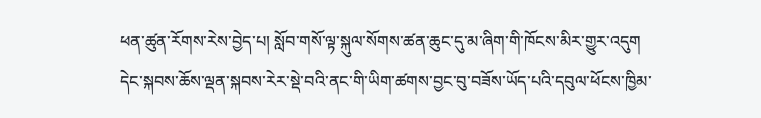ཕན་ཚུན་རོགས་རེས་བྱེད་པ། སློབ་གསོ་ལྟ་སྐུལ་སོགས་ཚན་ཆུང་དུ་མ་ཞིག་གི་ཁོངས་མིར་གྱུར་འདུག
དེང་སྐབས་ཆོས་ལྡན་སྐབས་རེར་སྡེ་བའི་ནང་གི་ཡིག་ཚགས་བྱང་བུ་བཟོས་ཡོད་པའི་དབུལ་ཕོངས་ཁྱིམ་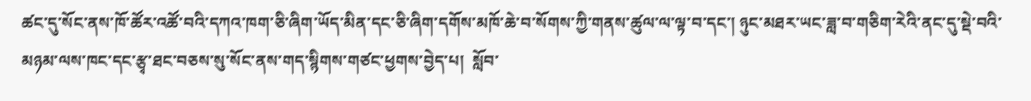ཚང་དུ་སོང་ནས་ཁོ་ཚོར་འཚོ་བའི་དཀའ་ཁག་ཅི་ཞིག་ཡོད་མིན་དང་ཅི་ཞིག་དགོས་མཁོ་ཆེ་བ་སོགས་ཀྱི་གནས་ཚུལ་ལ་ལྟ་བ་དང་། ཉུང་མཐར་ཡང་ཟླ་བ་གཅིག་རེའི་ནང་དུ་སྡེ་བའི་མཉམ་ལས་ཁང་དང་རྩྭ་ཐང་བཅས་སུ་སོང་ནས་གད་སྙིགས་གཙང་ཕྱགས་བྱེད་པ།  སློབ་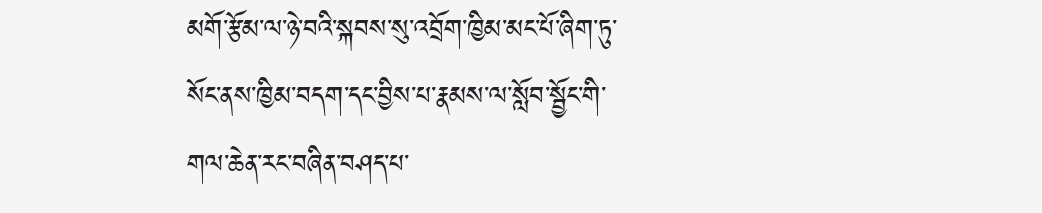མགོ་རྩོམ་ལ་ཉེ་བའི་སྐབས་སུ་འབྲོག་ཁྱིམ་མང་པོ་ཞིག་ཏུ་སོང་ནས་ཁྱིམ་བདག་དང་བྱིས་པ་རྣམས་ལ་སློབ་སྦྱོང་གི་གལ་ཆེན་རང་བཞིན་བཤད་པ་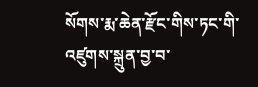སོགས་རྨ་ཆེན་རྫོང་གིས་ཏང་གི་འཛུགས་སྐྲུན་བྱ་བ་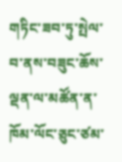གཏིང་ཟབ་ཏུ་སྤེལ་བ་ནས་བཟུང་ཆོས་ལྡན་ལ་མཚོན་ན་ཁོམ་ལོང་ཅུང་ཙམ་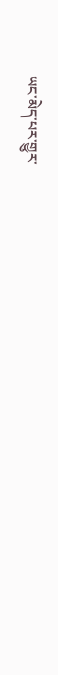ཡང་མེད་པར་གྱུར་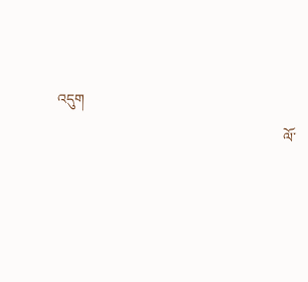འདུག
                                                              ལོ་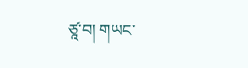ཙཱ་བ། གཡང་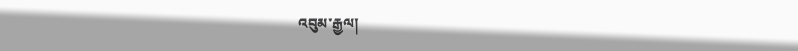འབུམ་རྒྱལ།